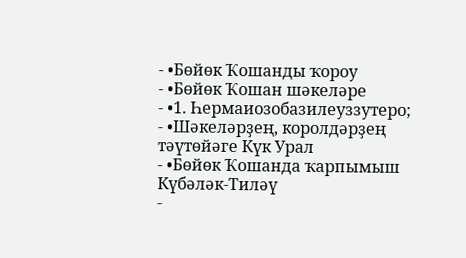- •Бөйөк Ҡошанды ҡороу
- •Бөйөк Ҡошан шәкеләре
- •1. Һермаиозобазилеуззутеро;
- •Шәкеләрҙең, королдәрҙең тәүтөйәге Күк Урал
- •Бөйөк Ҡошанда ҡарпымыш Күбәләк-Тиләү
-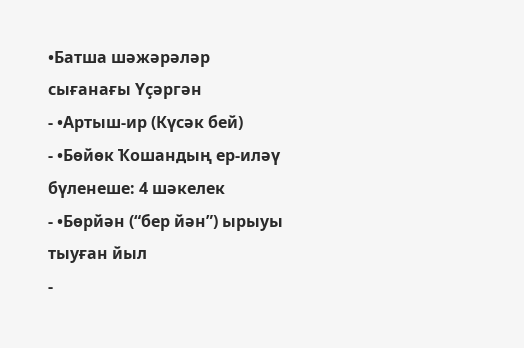•Батша шәжәрәләр сығанағы Үҫәргән
- •Артыш-ир (Күсәк бей)
- •Бөйөк Ҡошандың ер-иләү бүленеше: 4 шәкелек
- •Бөрйән (“бер йән”) ырыуы тыуған йыл
-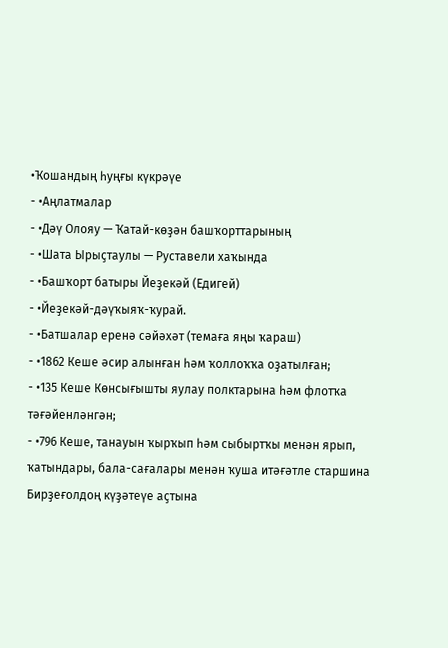•Ҡошандың һуңғы күкрәүе
- •Аңлатмалар
- •Дәү Олояу — Ҡатай-көҙән башҡорттарының
- •Шата Ырыҫтаулы — Руставели хаҡында
- •Башҡорт батыры Йеҙекәй (Едигей)
- •Йеҙекәй-дәүҡыяҡ-ҡурай.
- •Батшалар еренә сәйәхәт (темаға яңы ҡараш)
- •1862 Кеше әсир алынған һәм ҡоллоҡҡа оҙатылған;
- •135 Кеше Көнсығышты яулау полктарына һәм флотҡа тәғәйенләнгән;
- •796 Кеше, танауын ҡырҡып һәм сыбыртҡы менән ярып, ҡатындары, бала-сағалары менән ҡуша итәғәтле старшина Бирҙеғолдоң күҙәтеүе аҫтына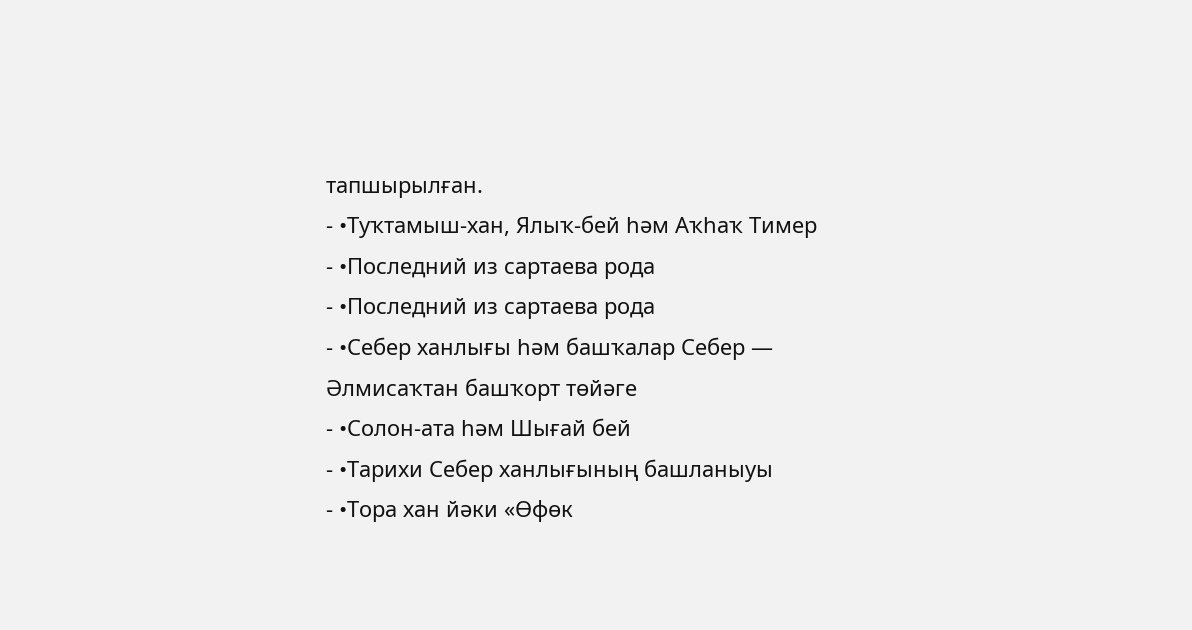тапшырылған.
- •Туҡтамыш-хан, Ялыҡ-бей һәм Аҡһаҡ Тимер
- •Последний из сартаева рода
- •Последний из сартаева рода
- •Себер ханлығы һәм башҡалар Себер — Әлмисаҡтан башҡорт төйәге
- •Солон-ата һәм Шығай бей
- •Тарихи Себер ханлығының башланыуы
- •Тора хан йәки «Өфөк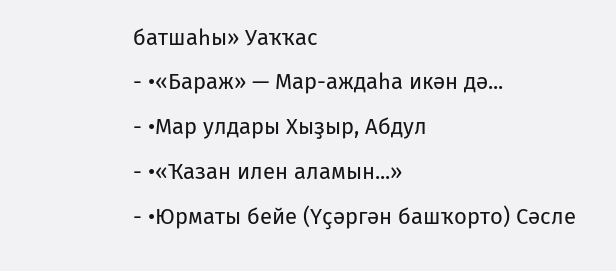батшаһы» Уаҡҡас
- •«Бараж» — Мар-аждаһа икән дә...
- •Мар улдары Хыҙыр, Абдул
- •«Ҡазан илен аламын...»
- •Юрматы бейе (Үҫәргән башҡорто) Сәсле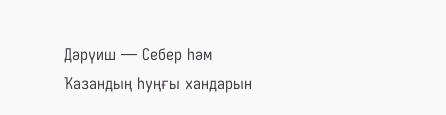Дәрүиш — Себер һәм Ҡазандың һуңғы хандарын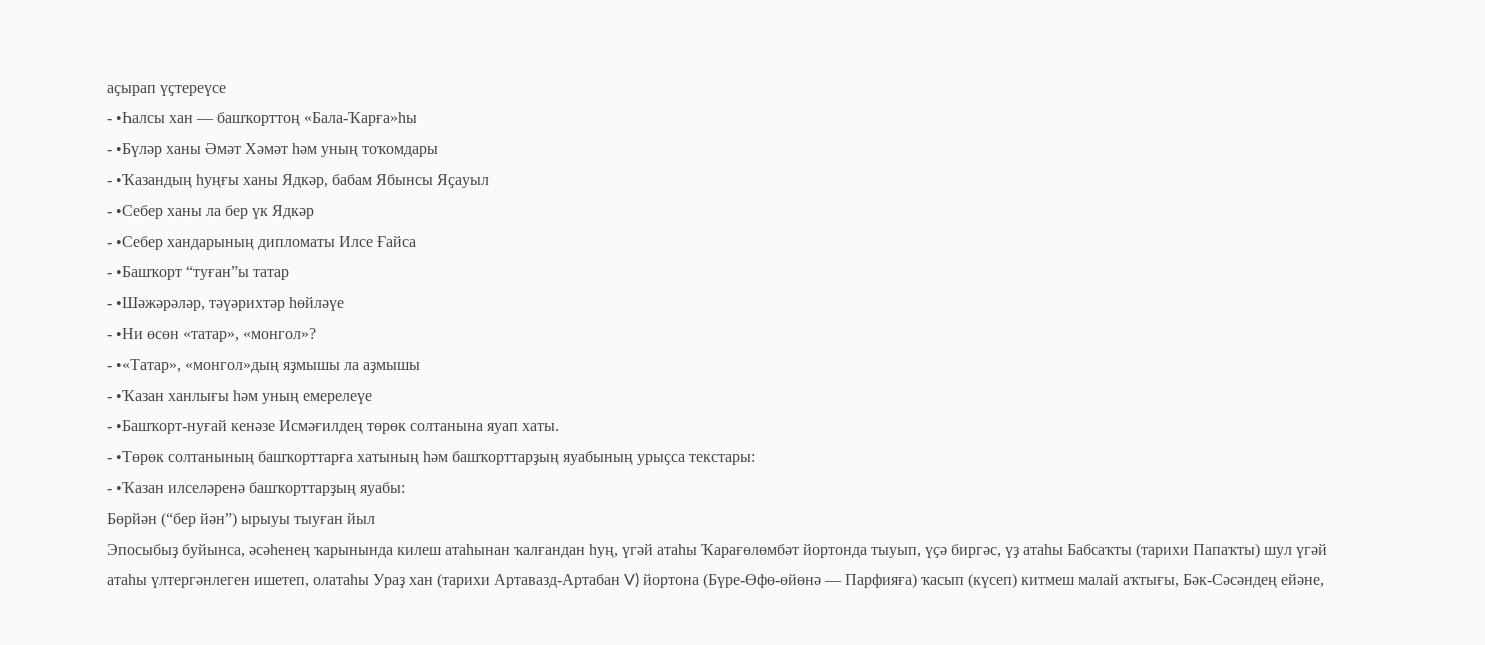аҫырап үҫтереүсе
- •Һалсы хан — башҡорттоң «Бала-Ҡарға»һы
- •Бүләр ханы Әмәт Хәмәт һәм уның тоҡомдары
- •Ҡазандың һуңғы ханы Ядкәр, бабам Ябынсы Яҫауыл
- •Себер ханы ла бер үк Ядкәр
- •Себер хандарының дипломаты Илсе Ғайса
- •Башҡорт “туған”ы татар
- •Шәжәрәләр, тәүәрихтәр һөйләүе
- •Ни өсөн «татар», «монгол»?
- •«Татар», «монгол»дың яҙмышы ла аҙмышы
- •Ҡазан ханлығы һәм уның емерелеүе
- •Башҡорт-нуғай кенәзе Исмәғилдең төрөк солтанына яуап хаты.
- •Төрөк солтанының башҡорттарға хатының һәм башҡорттарҙың яуабының урыҫса текстары:
- •Ҡазан илселәренә башҡорттарҙың яуабы:
Бөрйән (“бер йән”) ырыуы тыуған йыл
Эпосыбыҙ буйынса, әсәһенең ҡарынында килеш атаһынан ҡалғандан һуң, үгәй атаһы Ҡарағөлөмбәт йортонда тыуып, үҫә биргәс, үҙ атаһы Бабсаҡты (тарихи Папаҡты) шул үгәй атаһы үлтергәнлеген ишетеп, олатаһы Ураҙ хан (тарихи Артавазд-Артабан V) йортона (Бүре-Өфө-өйөнә — Парфияға) ҡасып (күсеп) китмеш малай аҡтығы, Бәк-Сәсәндең ейәне,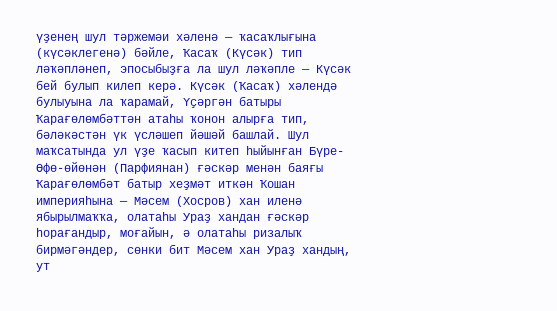үҙенең шул тәржемәи хәленә — ҡасаҡлығына (күсәклегенә) бәйле, Ҡасаҡ (Күсәк) тип ләҡәпләнеп, эпосыбыҙға ла шул ләҡәпле — Күсәк бей булып килеп керә. Күсәк (Ҡасаҡ) хәлендә булыуына ла ҡарамай, Үҫәргән батыры Ҡарағөлөмбәттән атаһы ҡонон алырға тип, бәләкәстән үк үсләшеп йәшәй башлай. Шул маҡсатында ул үҙе ҡасып китеп һыйынған Бүре-Өфө-өйөнән (Парфиянан) ғәскәр менән баяғы Ҡарағөлөмбәт батыр хеҙмәт иткән Ҡошан империяһына — Мәсем (Хосров) хан иленә ябырылмаҡҡа, олатаһы Ураҙ хандан ғәскәр һорағандыр, моғайын, ә олатаһы ризалыҡ бирмәгәндер, сөнки бит Мәсем хан Ураҙ хандың, ут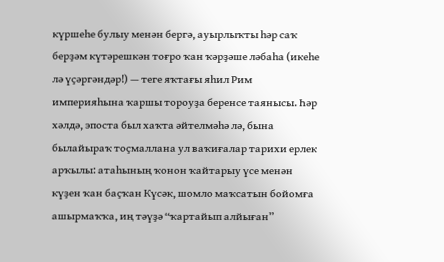күршеһе булыу менән бергә, ауырлыҡты һәр саҡ берҙәм күтәрешкән тоғро ҡан ҡәрҙәше ләбаһа (икеһе лә үҫәргәндәр!) — теге яҡтағы яһил Рим империяһына ҡаршы тороуҙа беренсе таянысы. Һәр хәлдә, эпоста был хаҡта әйтелмәһә лә, бына былайыраҡ тоҫмаллана ул ваҡиғалар тарихи ерлек арҡылы: атаһының ҡонон ҡайтарыу үсе менән күҙен ҡан баҫҡан Күсәк, шомло маҡсатын бойомға ашырмаҡҡа, иң тәүҙә “ҡартайып алйыған”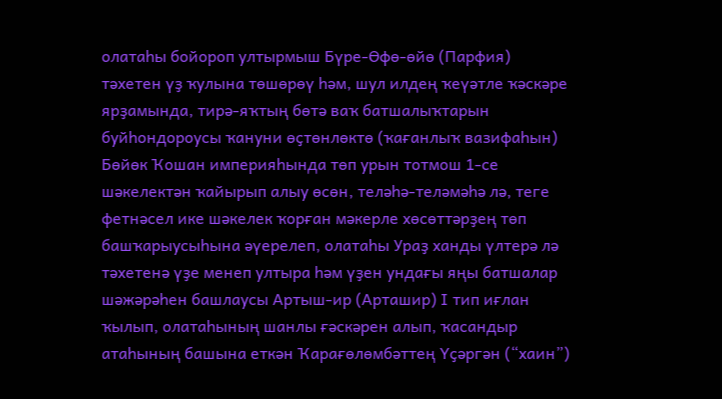олатаһы бойороп ултырмыш Бүре-Өфө-өйө (Парфия) тәхетен үҙ ҡулына төшөрөү һәм, шул илдең ҡеүәтле ҡәскәре ярҙамында, тирә-яҡтың бөтә ваҡ батшалыҡтарын буйһондороусы ҡануни өҫтөнлөктө (ҡағанлыҡ вазифаһын) Бөйөк Ҡошан империяһында төп урын тотмош 1-се шәкелектән ҡайырып алыу өсөн, теләһә-теләмәһә лә, теге фетнәсел ике шәкелек ҡорған мәкерле хөсөттәрҙең төп башҡарыусыһына әүерелеп, олатаһы Ураҙ ханды үлтерә лә тәхетенә үҙе менеп ултыра һәм үҙен ундағы яңы батшалар шәжәрәһен башлаусы Артыш-ир (Арташир) I тип иғлан ҡылып, олатаһының шанлы ғәскәрен алып, ҡасандыр атаһының башына еткән Ҡарағөлөмбәттең Үҫәргән (“хаин”)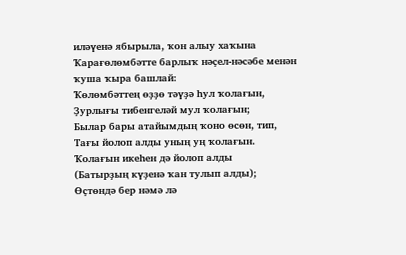иләүенә ябырыла, ҡон алыу хаҡына Ҡарағөлөмбәтте барлыҡ нәҫел-нәсәбе менән ҡуша ҡыра башлай:
Ҡөлөмбәттең өҙҙө тәүҙә һул ҡолағын,
Ҙурлығы тибенгеләй мул ҡолағын;
Былар бары атайымдың ҡоно өсөн, тип,
Тағы йолоп алды уның уң ҡолағын.
Ҡолағын икеһен дә йолоп алды
(Батырҙың күҙенә ҡан тулып алды);
Өҫтөндә бер нәмә лә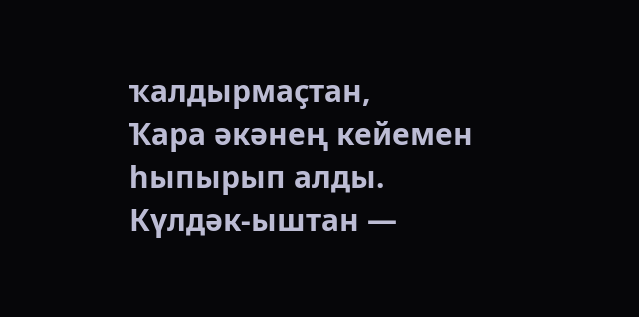ҡалдырмаҫтан,
Ҡара әкәнең кейемен һыпырып алды.
Күлдәк-ыштан —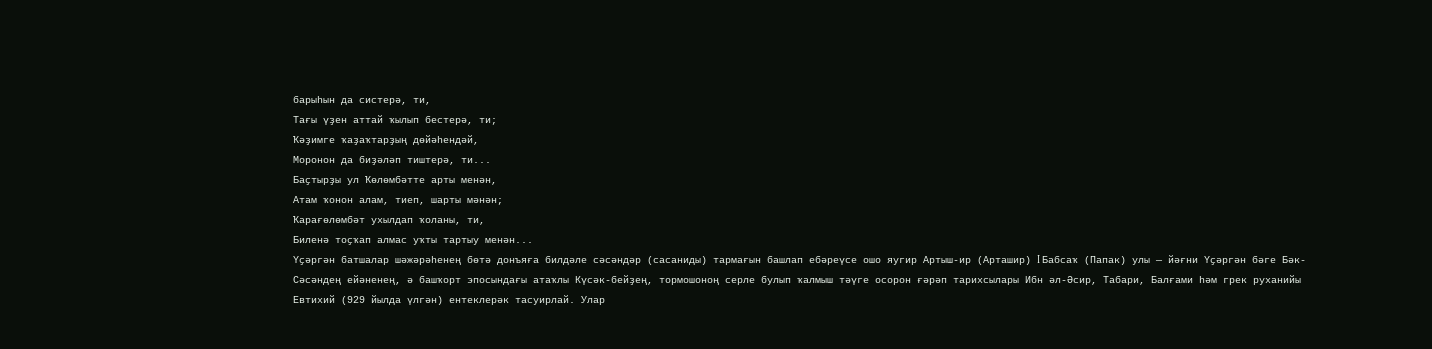барыһын да систерә, ти,
Тағы үҙен аттай ҡылып бестерә, ти;
Ҡәҙимге ҡаҙаҡтарҙың дөйәһендәй,
Моронон да биҙәләп тиштерә, ти...
Баҫтырҙы ул Ҡөлөмбәтте арты менән,
Атам ҡонон алам, тиеп, шарты мәнән;
Ҡарағөлөмбәт ухылдап ҡоланы, ти,
Биленә тоҫҡап алмас уҡты тартыу менән...
Үҫәргән батшалар шәжәрәһенең бөтә донъяға билдәле сәсәндәр (сасаниды) тармағын башлап ебәреүсе ошо яугир Артыш-ир (Арташир) I Бабсаҡ (Папак) улы — йәғни Үҫәргән бәге Бәк-Сәсәндең ейәненең, ә башҡорт эпосындағы атаҡлы Күсәк-бейҙең, тормошоноң серле булып ҡалмыш тәүге осорон ғәрәп тарихсылары Ибн әл-Әсир, Табари, Балғами һәм грек руханийы Евтихий (929 йылда үлгән) ентеклерәк тасуирлай. Улар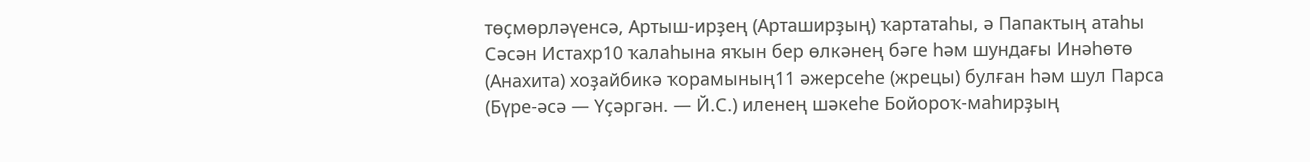төҫмөрләүенсә, Артыш-ирҙең (Арташирҙың) ҡартатаһы, ә Папактың атаһы Сәсән Истахр10 ҡалаһына яҡын бер өлкәнең бәге һәм шундағы Инәһөтө (Анахита) хоҙайбикә ҡорамының11 әжерсеһе (жрецы) булған һәм шул Парса (Бүре-әсә — Үҫәргән. — Й.С.) иленең шәкеһе Бойороҡ-маһирҙың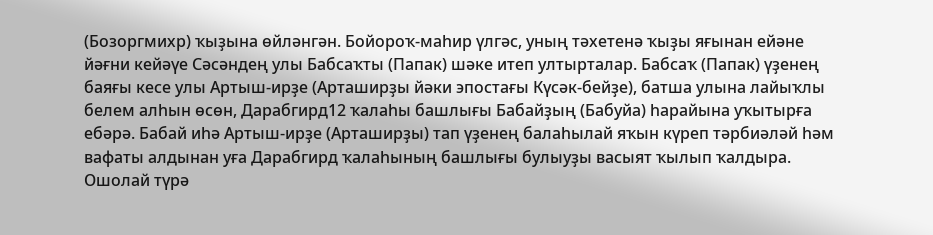(Бозоргмихр) ҡыҙына өйләнгән. Бойороҡ-маһир үлгәс, уның тәхетенә ҡыҙы яғынан ейәне йәғни кейәүе Сәсәндең улы Бабсаҡты (Папак) шәке итеп ултырталар. Бабсаҡ (Папак) үҙенең баяғы кесе улы Артыш-ирҙе (Арташирҙы йәки эпостағы Күсәк-бейҙе), батша улына лайыҡлы белем алһын өсөн, Дарабгирд12 ҡалаһы башлығы Бабайҙың (Бабуйа) һарайына уҡытырға ебәрә. Бабай иһә Артыш-ирҙе (Арташирҙы) тап үҙенең балаһылай яҡын күреп тәрбиәләй һәм вафаты алдынан уға Дарабгирд ҡалаһының башлығы булыуҙы васыят ҡылып ҡалдыра. Ошолай түрә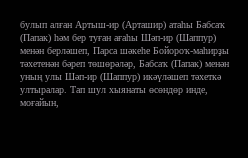булып алған Артыш-ир (Арташир) атаһы Бабсаҡ (Папак) һәм бер туған ағаһы Шәп-ир (Шаппур) менән берләшеп, Парса шәкеһе Бойороҡ-маһирҙы тәхетенән бәреп төшөрәләр, Бабсаҡ (Папак) менән уның улы Шәп-ир (Шаппур) икәүләшеп тәхеткә ултыралар. Тап шул хыянаты өсөндөр инде, моғайын,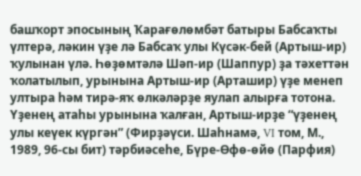башҡорт эпосының Ҡарағөлөмбәт батыры Бабсаҡты үлтерә, ләкин үҙе лә Бабсаҡ улы Күсәк-бей (Артыш-ир) ҡулынан үлә. Һөҙөмтәлә Шәп-ир (Шаппур) ҙа тәхеттән ҡолатылып, урынына Артыш-ир (Арташир) үҙе менеп ултыра һәм тирә-яҡ өлкәләрҙе яулап алырға тотона. Үҙенең атаһы урынына ҡалған, Артыш-ирҙе “үҙенең улы кеүек күргән” (Фирҙәүси. Шаһнамә, VI том, М., 1989, 96-сы бит) тәрбиәсеһе, Бүре-Өфө-өйө (Парфия)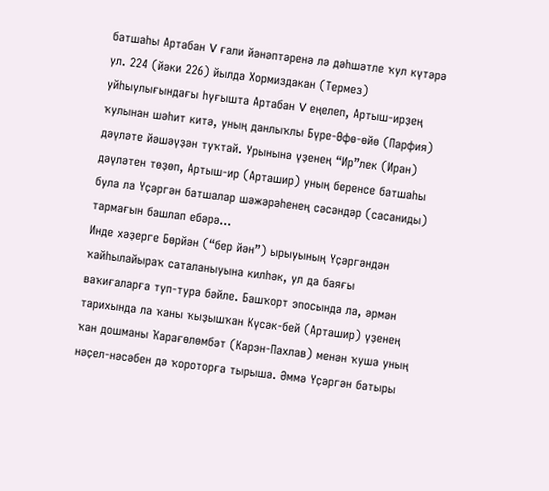батшаһы Артабан V ғали йәнәптәренә лә дәһшәтле ҡул күтәрә ул. 224 (йәки 226) йылда Хормиздакан (Термез) уйһыулығындағы һуғышта Артабан V еңелеп, Артыш-ирҙең ҡулынан шәһит китә, уның данлыҡлы Бүре-Өфө-өйө (Парфия) дәүләте йәшәүҙән туҡтай. Урынына үҙенең “Ир”лек (Иран) дәүләтен төҙөп, Артыш-ир (Арташир) уның беренсе батшаһы була ла Үҫәргән батшалар шәжәрәһенең сәсәндәр (сасаниды) тармағын башлап ебәрә...
Инде хәҙерге Бөрйән (“бер йән”) ырыуының Үҫәргәндән ҡайһылайыраҡ саталаныуына килһәк, ул да баяғы ваҡиғаларға туп-тура бәйле. Башҡорт эпосында ла, әрмән тарихында ла ҡаны ҡыҙышҡан Күсәк-бей (Арташир) үҙенең ҡан дошманы Ҡарағөлөмбәт (Карэн-Пахлав) менән ҡуша уның нәҫел-нәсәбен дә ҡороторға тырыша. Әммә Үҫәргән батыры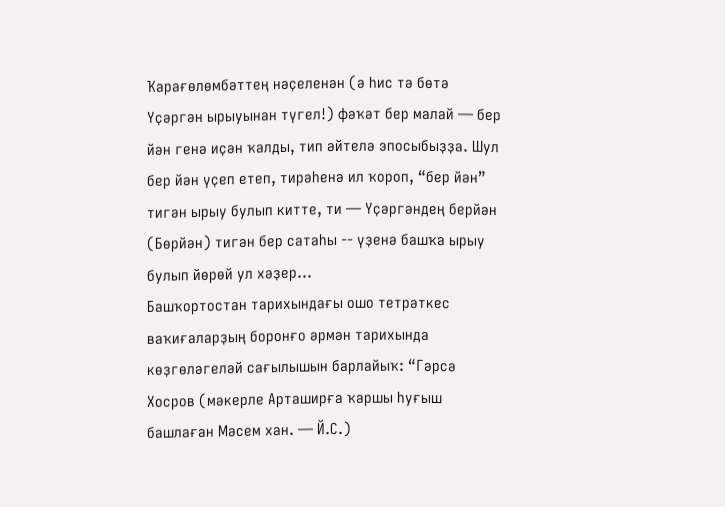Ҡарағөлөмбәттең нәҫеленән (ә һис тә бөтә Үҫәргән ырыуынан түгел!) фәҡәт бер малай — бер йән генә иҫән ҡалды, тип әйтелә эпосыбыҙҙа. Шул бер йән үҫеп етеп, тирәһенә ил ҡороп, “бер йән” тигән ырыу булып китте, ти — Үҫәргәндең берйән (Бөрйән) тигән бер сатаһы -- үҙенә башҡа ырыу булып йөрөй ул хәҙер...
Башҡортостан тарихындағы ошо тетрәткес ваҡиғаларҙың боронғо әрмән тарихында көҙгөләгеләй сағылышын барлайыҡ: “Гәрсә Хосров (мәкерле Арташирға ҡаршы һуғыш башлаған Мәсем хан. — Й.С.)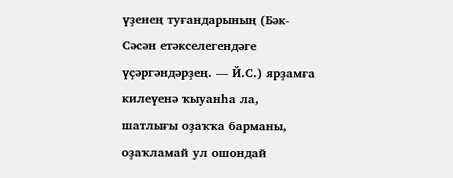үҙенең туғандарының (Бәк-Сәсән етәкселегендәге үҫәргәндәрҙең. — Й.С.) ярҙамға килеүенә ҡыуанһа ла, шатлығы оҙаҡҡа барманы, оҙаҡламай ул ошондай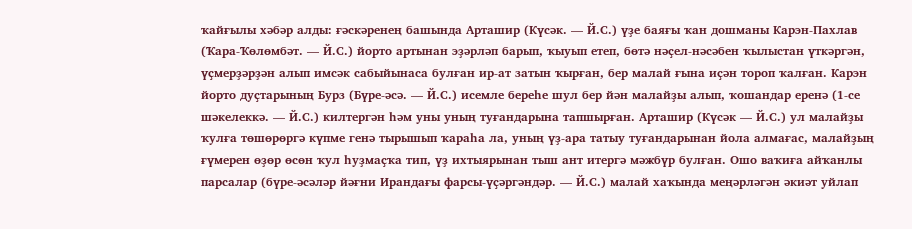ҡайғылы хәбәр алды: ғәскәренең башында Арташир (Күсәк. — Й.С.) үҙе баяғы ҡан дошманы Карэн-Пахлав (Ҡара-Ҡөлөмбәт. — Й.С.) йорто артынан эҙәрләп барып, ҡыуып етеп, бөтә нәҫел-нәсәбен ҡылыстан үткәргән, үҫмерҙәрҙән алып имсәк сабыйынаса булған ир-ат затын ҡырған, бер малай ғына иҫән тороп ҡалған. Карэн йорто дуҫтарының Бурз (Бүре-әсә. — Й.С.) исемле береһе шул бер йән малайҙы алып, ҡошандар еренә (1-се шәкелеккә. — Й.С.) килтергән һәм уны уның туғандарына тапшырған. Арташир (Күсәк — Й.С.) ул малайҙы ҡулға төшөрөргә күпме генә тырышып ҡараһа ла, уның үҙ-ара татыу туғандарынан йола алмағас, малайҙың ғүмерен өҙөр өсөн ҡул һуҙмаҫҡа тип, үҙ ихтыярынан тыш ант итергә мәжбүр булған. Ошо ваҡиға айҡанлы парсалар (бүре-әсәләр йәғни Ирандағы фарсы-үҫәргәндәр. — Й.С.) малай хаҡында меңәрләгән әкиәт уйлап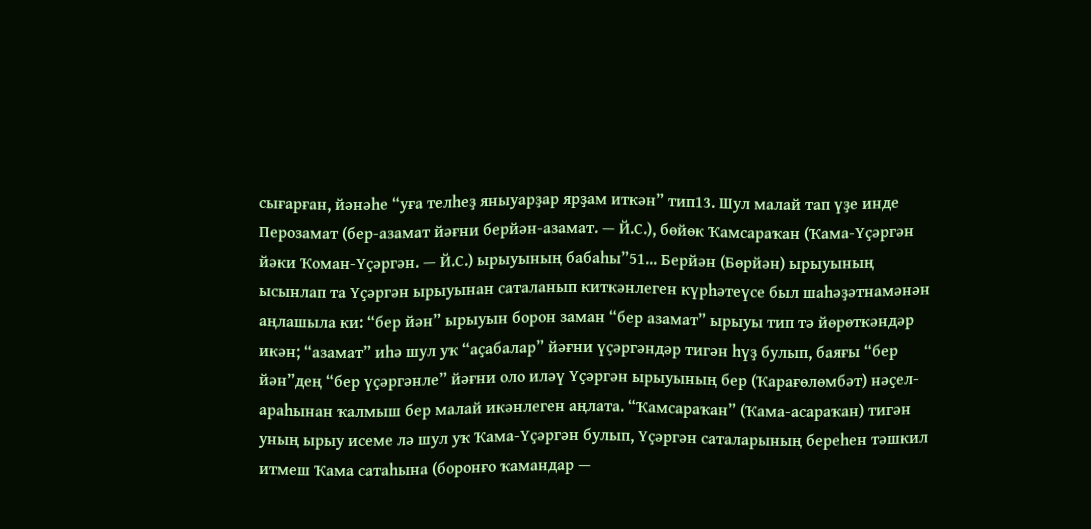сығарған, йәнәһе “уға телһеҙ яныуарҙар ярҙам иткән” тип13. Шул малай тап үҙе инде Перозамат (бер-азамат йәғни берйән-азамат. — Й.С.), бөйөк Ҡамсараҡан (Ҡама-Үҫәргән йәки Ҡоман-Үҫәргән. — Й.С.) ырыуының бабаһы”51... Берйән (Бөрйән) ырыуының ысынлап та Үҫәргән ырыуынан саталанып киткәнлеген күрһәтеүсе был шаһәҙәтнамәнән аңлашыла ки: “бер йән” ырыуын борон заман “бер азамат” ырыуы тип тә йөрөткәндәр икән; “азамат” иһә шул уҡ “аҫабалар” йәғни үҫәргәндәр тигән һүҙ булып, баяғы “бер йән”дең “бер үҫәргәнле” йәғни оло иләү Үҫәргән ырыуының бер (Ҡарағөлөмбәт) нәҫел-араһынан ҡалмыш бер малай икәнлеген аңлата. “Ҡамсараҡан” (Ҡама-асараҡан) тигән уның ырыу исеме лә шул уҡ Ҡама-Үҫәргән булып, Үҫәргән саталарының береһен тәшкил итмеш Ҡама сатаһына (боронғо ҡамандар —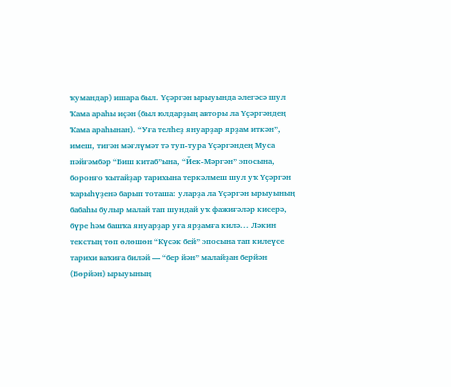ҡумандар) ишара был. Үҫәргән ырыуында әлегәсә шул Ҡама араһы иҫән (был юлдарҙың авторы ла Үҫәргәндең Ҡама араһынан). “Уға телһеҙ януарҙар ярҙам иткән”, имеш, тигән мәғлүмәт тә туп-тура Үҫәргәндең Муса пәйғәмбәр “Биш китаб”ына, “Йек-Мәргән” эпосына, боронғо ҡытайҙар тарихына теркәлмеш шул уҡ Үҫәргән ҡарыһүҙенә барып тоташа: уларҙа ла Үҫәргән ырыуының бабаһы булыр малай тап шундай уҡ фажиғәләр кисерә, бүре һәм башҡа януарҙар уға ярҙамға килә... Ләкин текстың төп өлөшөн “Күсәк бей” эпосына тап килеүсе тарихи ваҡиға биләй — “бер йән” малайҙан берйән (Бөрйән) ырыуының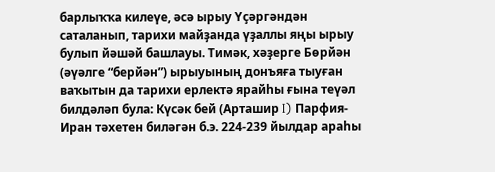барлыҡҡа килеүе, әсә ырыу Үҫәргәндән саталанып, тарихи майҙанда үҙаллы яңы ырыу булып йәшәй башлауы. Тимәк, хәҙерге Бөрйән (әүәлге “берйән”) ырыуының донъяға тыуған ваҡытын да тарихи ерлектә ярайһы ғына теүәл билдәләп була: Күсәк бей (Арташир I) Парфия-Иран тәхетен биләгән б.э. 224-239 йылдар араһы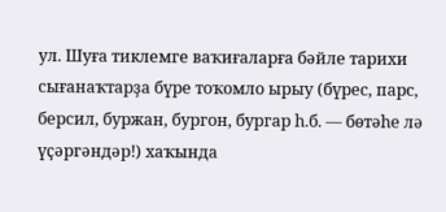ул. Шуға тиклемге ваҡиғаларға бәйле тарихи сығанаҡтарҙа бүре тоҡомло ырыу (бүрес, парс, берсил, буржан, бургон, бургар һ.б. — бөтәһе лә үҫәргәндәр!) хаҡында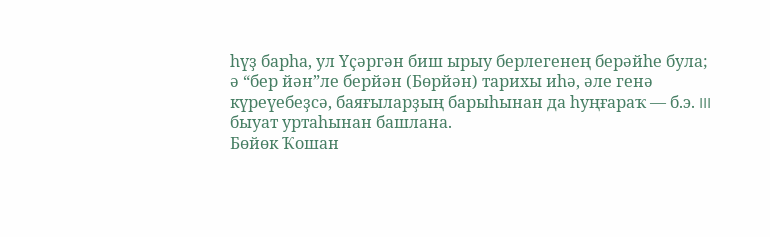һүҙ барһа, ул Үҫәргән биш ырыу берлегенең берәйһе була; ә “бер йән”ле берйән (Бөрйән) тарихы иһә, әле генә күреүебеҙсә, баяғыларҙың барыһынан да һуңғараҡ — б.э. III быуат уртаһынан башлана.
Бөйөк Ҡошан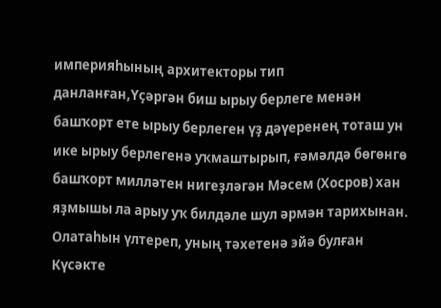империяһының архитекторы тип данланған,Үҫәргән биш ырыу берлеге менән башҡорт ете ырыу берлеген үҙ дәүеренең тоташ ун ике ырыу берлегенә уҡмаштырып, ғәмәлдә бөгөнгө башҡорт милләтен нигеҙләгән Мәсем (Хосров) хан яҙмышы ла арыу уҡ билдәле шул әрмән тарихынан. Олатаһын үлтереп, уның тәхетенә эйә булған Күсәкте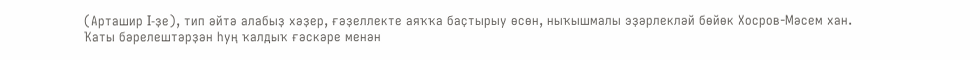(Арташир I-ҙе), тип әйтә алабыҙ хәҙер, ғәҙеллекте аяҡҡа баҫтырыу өсөн, ныҡышмалы эҙәрлекләй бөйөк Хосров-Мәсем хан. Ҡаты бәрелештәрҙән һуң ҡалдыҡ ғәскәре менән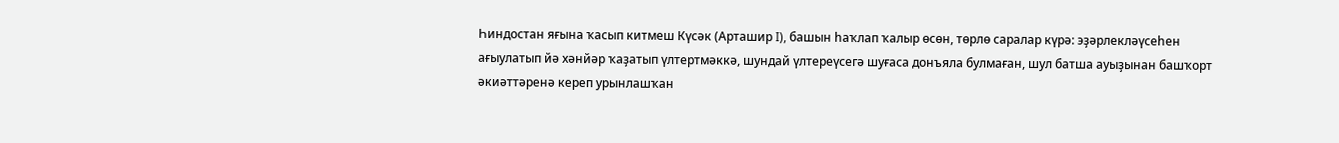Һиндостан яғына ҡасып китмеш Күсәк (Арташир I), башын һаҡлап ҡалыр өсөн, төрлө саралар күрә: эҙәрлекләүсеһен ағыулатып йә хәнйәр ҡаҙатып үлтертмәккә, шундай үлтереүсегә шуғаса донъяла булмаған, шул батша ауыҙынан башҡорт әкиәттәренә кереп урынлашҡан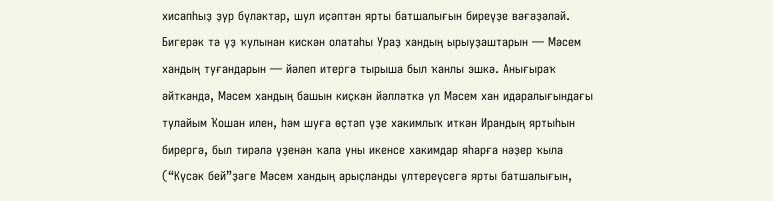хисапһыҙ ҙур бүләктәр, шул иҫәптән ярты батшалығын биреүҙе вәғәҙәләй. Бигерәк тә үҙ ҡулынан кискән олатаһы Ураҙ хандың ырыуҙаштарын — Мәсем хандың туғандарын — йәлеп итергә тырыша был ҡанлы эшкә. Анығыраҡ әйткәндә, Мәсем хандың башын киҫкән йәлләткә ул Мәсем хан идаралығындағы тулайым Ҡошан илен, һәм шуға өҫтәп үҙе хакимлыҡ иткән Ирандың яртыһын бирергә, был тирәлә үҙенән ҡала уны икенсе хакимдар яһарға нәҙер ҡыла (“Күсәк бей”ҙәге Мәсем хандың арыҫланды үлтереүсегә ярты батшалығын,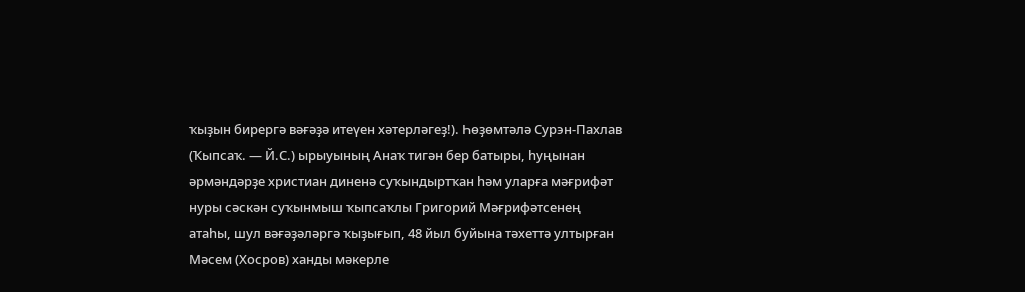ҡыҙын бирергә вәғәҙә итеүен хәтерләгеҙ!). Һөҙөмтәлә Сурэн-Пахлав (Ҡыпсаҡ. — Й.С.) ырыуының Анаҡ тигән бер батыры, һуңынан әрмәндәрҙе христиан диненә суҡындыртҡан һәм уларға мәғрифәт нуры сәскән суҡынмыш ҡыпсаҡлы Григорий Мәғрифәтсенең атаһы, шул вәғәҙәләргә ҡыҙығып, 48 йыл буйына тәхеттә ултырған Мәсем (Хосров) ханды мәкерле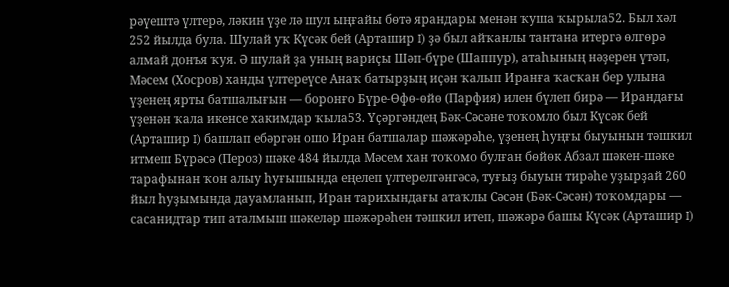рәүештә үлтерә, ләкин үҙе лә шул ыңғайы бөтә ярандары менән ҡуша ҡырыла52. Был хәл 252 йылда була. Шулай уҡ Күсәк бей (Арташир I) ҙә был айҡанлы тантана итергә өлгөрә алмай донъя ҡуя. Ә шулай ҙа уның вариҫы Шәп-бүре (Шаппур), атаһының нәҙерен үтәп, Мәсем (Хосров) ханды үлтереүсе Анаҡ батырҙың иҫән ҡалып Иранға ҡасҡан бер улына үҙенең ярты батшалығын — боронғо Бүре-Өфө-өйө (Парфия) илен бүлеп бирә — Ирандағы үҙенән ҡала икенсе хакимдар ҡыла53. Үҫәргәндең Бәк-Сәсәне тоҡомло был Күсәк бей (Арташир I) башлап ебәргән ошо Иран батшалар шәжәрәһе, үҙенең һуңғы быуынын тәшкил итмеш Бүрәсә (Пероз) шәке 484 йылда Мәсем хан тоҡомо булған бөйөк Абзал шәкен-шәке тарафынан ҡон алыу һуғышында еңелеп үлтерелгәнгәсә, туғыҙ быуын тирәһе уҙырҙай 260 йыл һуҙымында дауамланып, Иран тарихындағы атаҡлы Сәсән (Бәк-Сәсән) тоҡомдары — сасанидтар тип аталмыш шәкеләр шәжәрәһен тәшкил итеп, шәжәрә башы Күсәк (Арташир I)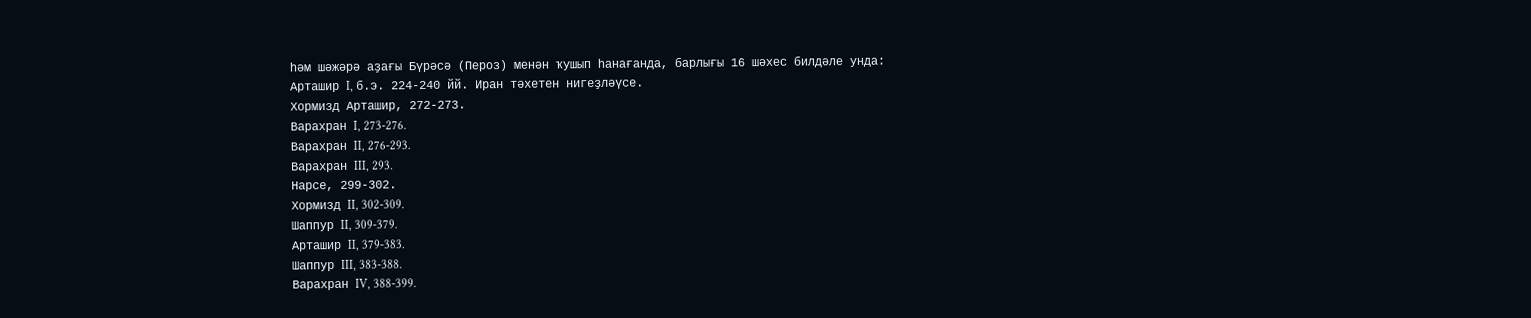һәм шәжәрә аҙағы Бүрәсә (Пероз) менән ҡушып һанағанда, барлығы 16 шәхес билдәле унда:
Арташир I, б.э. 224-240 йй. Иран тәхетен нигеҙләүсе.
Хормизд Арташир, 272-273.
Варахран I, 273-276.
Варахран II, 276-293.
Варахран III, 293.
Нарсе, 299-302.
Хормизд II, 302-309.
Шаппур II, 309-379.
Арташир II, 379-383.
Шаппур III, 383-388.
Варахран IV, 388-399.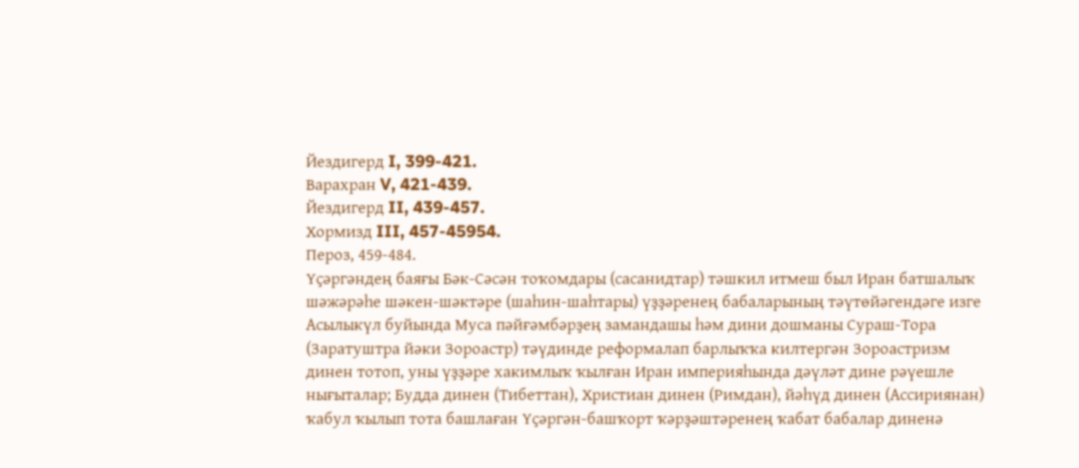Йездигерд I, 399-421.
Варахран V, 421-439.
Йездигерд II, 439-457.
Хормизд III, 457-45954.
Пероз, 459-484.
Үҫәргәндең баяғы Бәк-Сәсән тоҡомдары (сасанидтар) тәшкил итмеш был Иран батшалыҡ шәжәрәһе шәкен-шәктәре (шаһин-шаһтары) үҙҙәренең бабаларының тәүтөйәгендәге изге Асылыкүл буйында Муса пәйғәмбәрҙең замандашы һәм дини дошманы Сураш-Тора (Заратуштра йәки Зороастр) тәүдинде реформалап барлыҡҡа килтергән Зороастризм динен тотоп, уны үҙҙәре хакимлыҡ ҡылған Иран империяһында дәүләт дине рәүешле нығыталар; Будда динен (Тибеттан), Христиан динен (Римдан), йәһүд динен (Ассириянан) ҡабул ҡылып тота башлаған Үҫәргән-башҡорт ҡәрҙәштәренең ҡабат бабалар диненә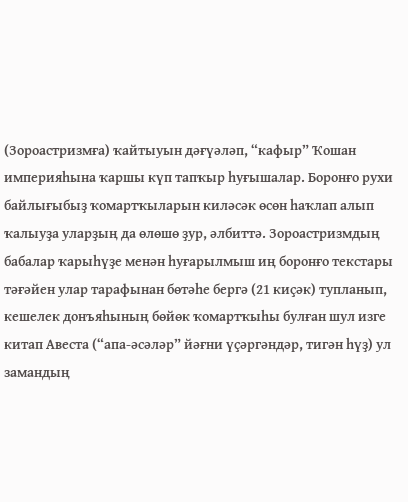(Зороастризмға) ҡайтыуын дәғүәләп, “кафыр” Ҡошан империяһына ҡаршы күп тапҡыр һуғышалар. Боронғо рухи байлығыбыҙ ҡомартҡыларын киләсәк өсөн һаҡлап алып ҡалыуҙа уларҙың да өлөшө ҙур, әлбиттә. Зороастризмдың бабалар ҡарыһүҙе менән һуғарылмыш иң боронғо текстары тәғәйен улар тарафынан бөтәһе бергә (21 киҫәк) тупланып, кешелек донъяһының бөйөк ҡомартҡыһы булған шул изге китап Авеста (“апа-әсәләр” йәғни үҫәргәндәр, тигән һүҙ) ул замандың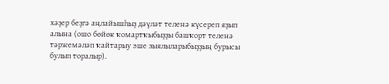хәҙер беҙгә аңлайышһыҙ дәүләт теленә күсереп яҙып алына (ошо бөйөк ҡомартҡыбыҙҙы башҡорт теленә тәржемәләп ҡайтарыу эше зыялыларыбыҙҙың бурысы булып торалыр).